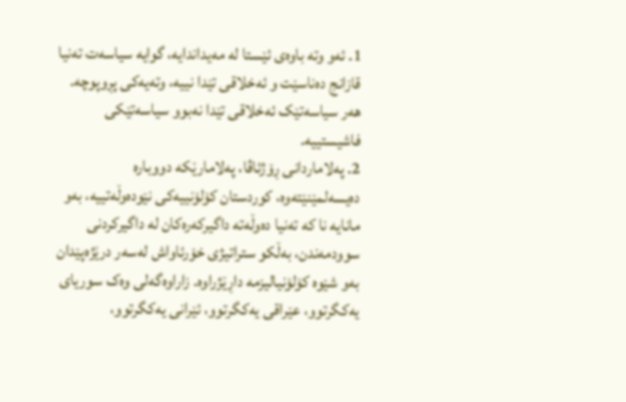1. ئەو وتە باوەی ئێستا لە مەیداندایە، گوایە سیاسەت تەنیا قازانج دەناسێت و ئەخلاقی تێدا نییە، وتەیەکی پڕوپوچە. هەر سیاسەتێک ئەخلاقی تێدا نەبوو سیاسەتێکی فاشیستییە.
2. پەلاماردانی ڕۆژئاڤا، پەلامارێکە دووبارە دەیسەلمێنێتەوە، کوردستان کۆلۆنییەکی نێودەوڵەتییە، بەو مانایە نا کە تەنیا دەوڵەتە داگیرکەرەکان لە داگیرکردنی سوودمەندن، بەڵکو ستراتیژی خۆرئاواش لەسەر درێژەپێدان بەو شێوە کۆلۆنیالیزمە داڕێژراوە. زاراوەگەلی وەک سوریای یەکگرتوو، عێراقی یەکگرتوو، ئێرانی یەکگرتوو،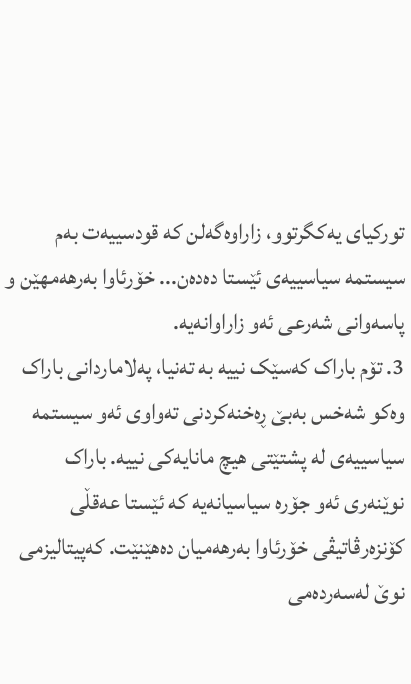تورکیای یەکگرتوو، زاراوەگەلن کە قودسییەت بەم سیستمە سیاسییەی ئێستا دەدەن... خۆرئاوا بەرهەمهێن و پاسەوانی شەرعی ئەو زاراوانەیە.
3. تۆم باراک کەسێک نییە بە تەنیا، پەلاماردانی باراک وەکو شەخس بەبێ ڕەخنەکردنی تەواوی ئەو سیستمە سیاسییەی لە پشتێتی هیچ مانایەکی نییە. باراک نوێنەری ئەو جۆرە سیاسیانەیە کە ئێستا عەقڵی کۆنزەرڤاتیڤی خۆرئاوا بەرهەمیان دەهێنێت. کەپیتالیزمی نوێ لەسەردەمی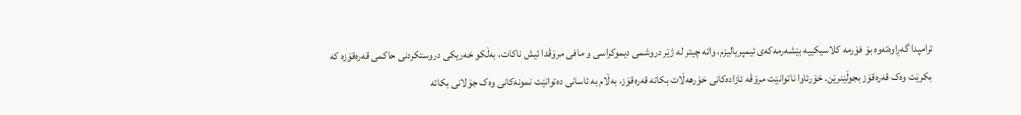ترامپدا گەڕاوەتەوە بۆ فۆرمە کلاسیکییە بێشەرمەکەی ئیمپریالیزم، واتە چیتر لە ژێر دروشمی دیموکراسی و مافی مرۆڤدا ئیش ناکات، بەڵکو خەریکی دروستکردنی حاکمی قەرەقۆزە کە بکرێت وەک قەرەقۆز بجوڵێنرێن. خۆرئاوا ناتوانێت مرۆڤە ئازادەکانی خۆرهەڵات بکاتە قەرەقۆز، بەڵام بە ئاسانی دەتوانێت نمونەکانی وەک جۆلانی بکاتە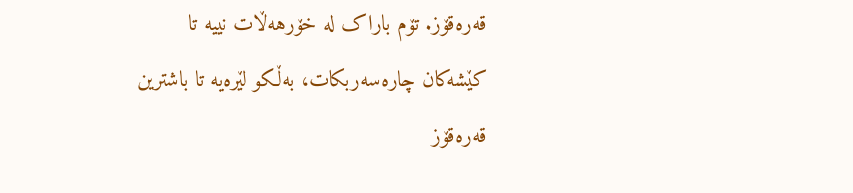قەرەقۆز. تۆم باراک لە خۆرهەڵات نییە تا کێشەکان چارەسەربکات، بەڵکو لێرەیە تا باشترین قەرەقۆز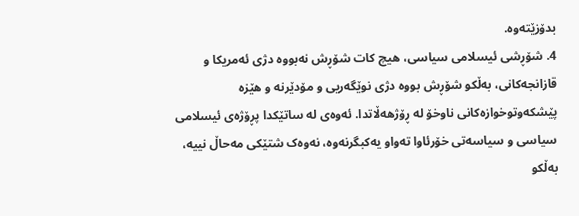بدۆزێتەوە.
4. شۆڕشی ئیسلامی سیاسی، هیچ کات شۆڕش نەبووە دژی ئەمریکا و قازانجەکانی، بەڵکو شۆڕش بووە دژی نوێگەریی و مۆدێرنە و هێزە پێشکەوتوخوازەکانی ناوخۆ لە ڕۆژهەڵاتدا. ئەوەی لە ساتێکدا پڕۆژەی ئیسلامی سیاسی و سیاسەتی خۆرئاوا تەواو یەکبگرنەوە، نەوەک شتێکی مەحاڵ نییە، بەڵکو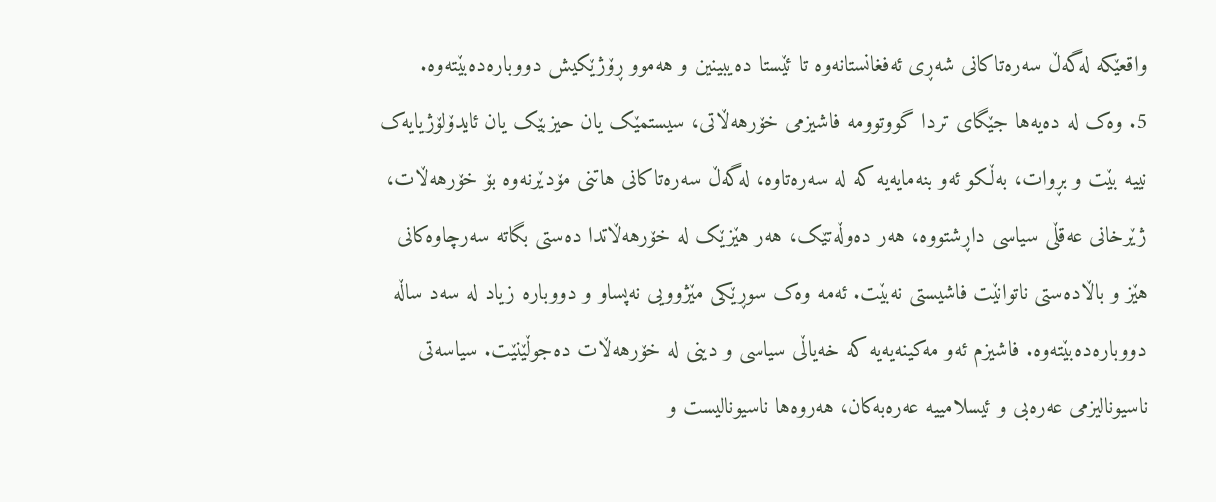واقعێکە لەگەڵ سەرەتاکانی شەڕی ئەفغانستانەوە تا ئێستا دەیبینین و هەموو ڕۆژێکیش دووبارەدەبێتەوە.
5. وەک لە دەیەها جێگای تردا گووتوومە فاشیزمی خۆرهەڵاتی، سیستمێک یان حیزبێک یان ئایدۆلۆژیایەک نییە بێت و بڕوات، بەڵکو ئەو بنەمایەیە کە لە سەرەتاوە، لەگەڵ سەرەتاکانی هاتنی مۆدێرنەوە بۆ خۆرهەڵات، ژێرخانی عەقڵی سیاسی داڕشتووە، هەر دەوڵەتێک، هەر هێزێک لە خۆرهەڵاتدا دەستی بگاتە سەرچاوەکانی هێز و باڵادەستی ناتوانێت فاشیستی نەبێت. ئەمە وەک سوڕێکی مێژوویی نەپساو و دووبارە زیاد لە سەد ساڵە دووبارەدەبێتەوە. فاشیزم ئەو مەکینەیەیە کە خەیاڵی سیاسی و دینی لە خۆرهەڵات دەجوڵێنێت. سیاسەتی ناسیونالیزمی عەرەبی و ئیسلامییە عەرەبەکان، هەروەها ناسیونالیست و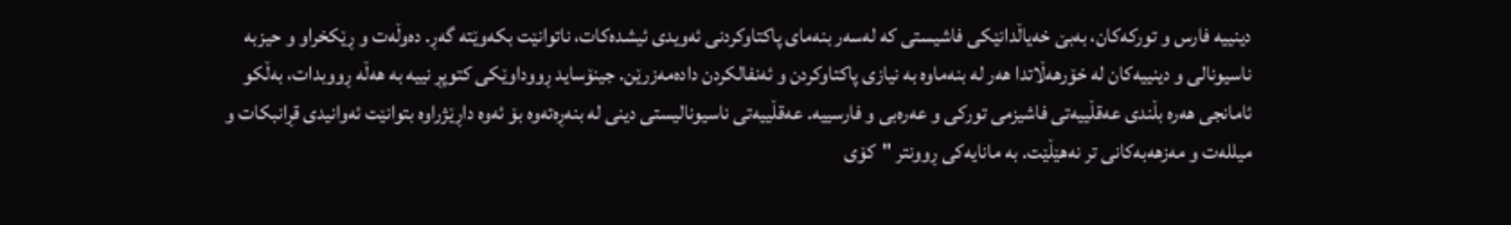دینییە فارس و تورکەکان، بەبێ خەیاڵدانێکی فاشیستی کە لەسەر بنەمای پاکتاوکردنی ئەویدی ئیشدەکات، ناتوانێت بکەوێتە گەڕ. دەوڵەت و ڕێکخراو و حیزبە ناسیونالی و دینییەکان لە خۆرهەڵاتدا هەر لە بنەماوە بە نیازی پاکتاوکردن و ئەنفالکردن دادەمەزرێن. جینۆساید ڕووداوێکی کتوپڕ نییە بە هەڵە ڕووبدات، بەڵکو ئامانجی هەرە بڵندی عەقڵییەتی فاشیزمی تورکی و عەرەبی و فارسییە. عەقڵییەتی ناسیونالیستی دینی لە بنەڕەتەوە بۆ ئەوە داڕێژراوە بتوانێت ئەوانیدی قڕانبکات و میللەت و مەزهەبەکانی تر نەهێڵێت. بە مانایەکی ڕوونتر "کۆی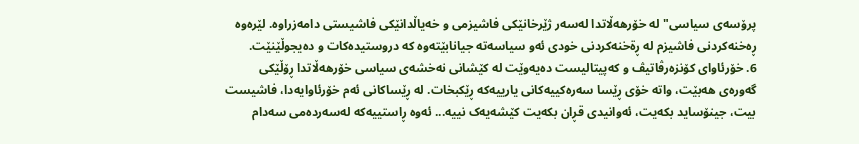پرۆسەی سیاسی" لە خۆرهەڵاتدا لەسەر ژێرخانێکی فاشیزمی و خەیاڵدانێکی فاشیستی دامەزراوە. لێرەوە ڕەخنەکردنی فاشیزم لە ڕةخنەکردنی خودی ئەو سیاسەتە جیانابێتەوە کە دروستیدەکات و دەیجوڵێنێت.
6. خۆرئاوای کۆنزەرڤاتیڤ و کەپیتالیست دەیەوێت لە کێشانی نەخشەی سیاسی خۆرهەڵاتدا ڕۆڵێکی گەورەی هەبێت، واتە خۆی ڕێسا سەرەکییەکانی یارییەکە ڕێکبخات. لە ڕێساکانی ئەم خۆرئاوایەدا، فاشیست بیت، جینۆساید بکەیت، ئەوانیدی قڕان بکەیت کێشەیەک نییە... ئەوە ڕاستییەکە لەسەردەمی سەدام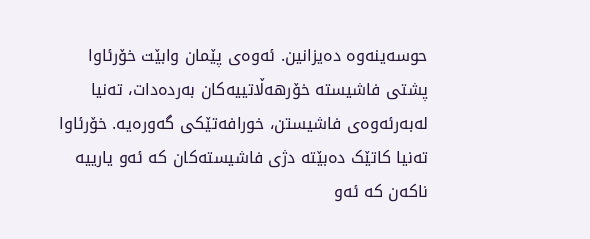حوسەینەوە دەیزانین. ئەوەی پێمان وابێت خۆرئاوا پشتی فاشیستە خۆرهەڵاتییەکان بەردەدات، تەنیا لەبەرئەوەی فاشیستن، خورافەتێکی گەورەیە. خۆرئاوا تەنیا کاتێک دەبێتە دژی فاشیستەکان کە ئەو یارییە ناکەن کە ئەو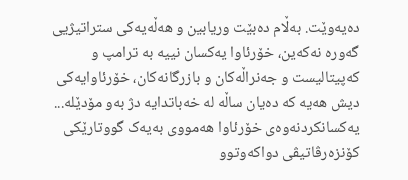دەیەوێت. بەڵام دەبێت وریابین و هەڵەیەکی ستراتیژیی گەورە نەکەین، خۆرئاوا یەکسان نییە بە ترامپ و کەپیتالیست و جەنراڵەکان و بازرگانەکان، خۆرئاوایەکی دیش هەیە کە دەیان ساڵە لە خەباتدایە دژ بەو مۆدێلە... یەکسانکردنەوەی خۆرئاوا هەمووی بەیەک گووتارێکی کۆنزەرڤاتیڤی دواکەوتوو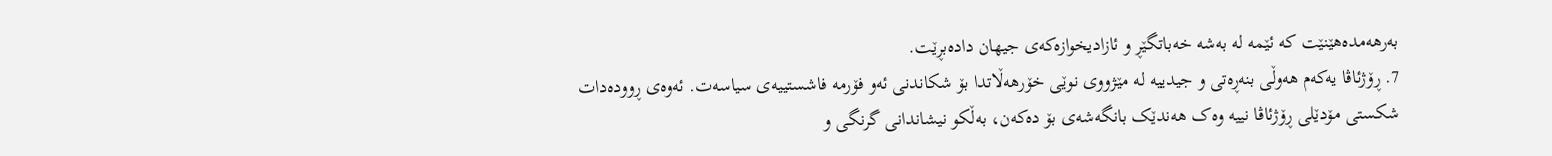بەرهەمدەهێنێت کە ئێمە لە بەشە خەباتگێڕ و ئازادیخوازەکەی جیهان دادەبڕێت.
7. ڕۆژئاڤا یەکەم هەوڵی بنەڕەتی و جیدییە لە مێژووی نوێی خۆرهەڵاتدا بۆ شکاندنی ئەو فۆرمە فاشستییەی سیاسەت. ئەوەی ڕوودەدات شکستی مۆدێلی ڕۆژئاڤا نییە وەک هەندێک بانگەشەی بۆ دەکەن، بەڵکو نیشاندانی گرنگی و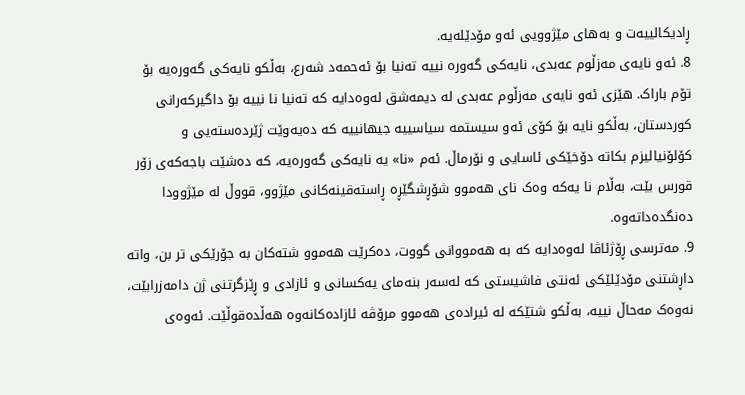ڕادیکالییەت و بەهای مێژوویی ئەو مۆدێلەیە.
8. ئەو نایەی مەزڵوم عەبدی، نایەکی گەورە نییە تەنیا بۆ ئەحمەد شەرع، بەڵکو نایەکی گەورەیە بۆ تۆم باراک. هێزی ئەو نایەی مەزڵوم عەبدی لە دیمەشق لەوەدایە کە تەنیا نا نییە بۆ داگیرکەرانی کوردستان، بەڵکو نایە بۆ کۆی ئەو سیستمە سیاسییە جیهانییە کە دەیەوێت ژێردەستەیی و کۆلۆنیالیزم بکاتە دۆخێکی ئاسایی و نۆرماڵ. ئەم «نا» یە نایەکی گەورەیە، کە دەشێت باجەکەی زۆر قورس بێت، بەڵام نا یەکە وەک نای هەموو شۆڕشگێڕە ڕاستەقینەکانی مێژوو، قووڵ لە مێژوودا دەنگدەداتەوە.
9. مەترسی ڕۆژئاڤا لەوەدایە کە بە هەمووانی گووت، دەکرێت هەموو شتەکان بە جۆرێکی تر بن، واتە داڕشتنی مۆدێلێکی ئەنتی فاشیستی کە لەسەر بنەمای یەکسانی و ئازادی و ڕێزگرتنی ژن دامەزرابێت، نەوەک مەحاڵ نییە، بەڵکو شتێکە لە ئیرادەی هەموو مرۆڤە ئازادەکانەوە هەڵدەقوڵێت. ئەوەی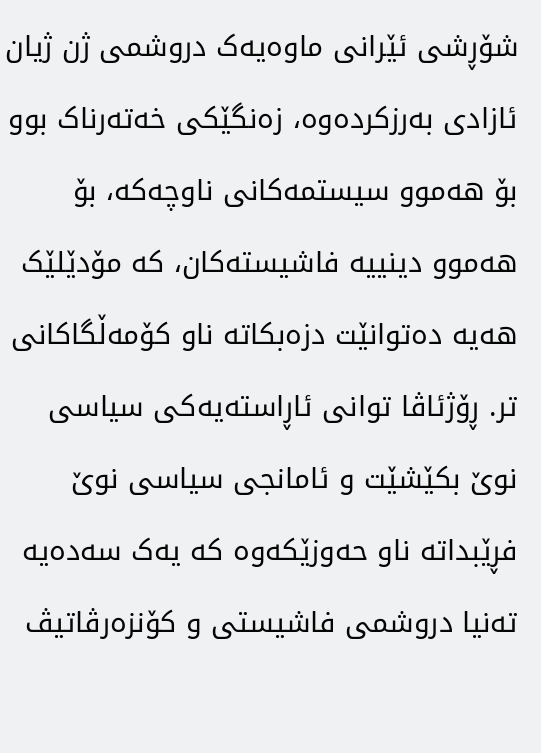شۆڕشی ئێرانی ماوەیەک دروشمی ژن ژیان ئازادی بەرزکردەوە، زەنگێکی خەتەرناک بوو بۆ هەموو سیستمەکانی ناوچەکە، بۆ هەموو دینییە فاشیستەکان، کە مۆدێلێک هەیە دەتوانێت دزەبکاتە ناو کۆمەڵگاکانی تر. ڕۆژئاڤا توانی ئاڕاستەیەکی سیاسی نوێ بکێشێت و ئامانجی سیاسی نوێ فڕێبداتە ناو حەوزێکەوە کە یەک سەدەیە تەنیا دروشمی فاشیستی و کۆنزەرڤاتیڤ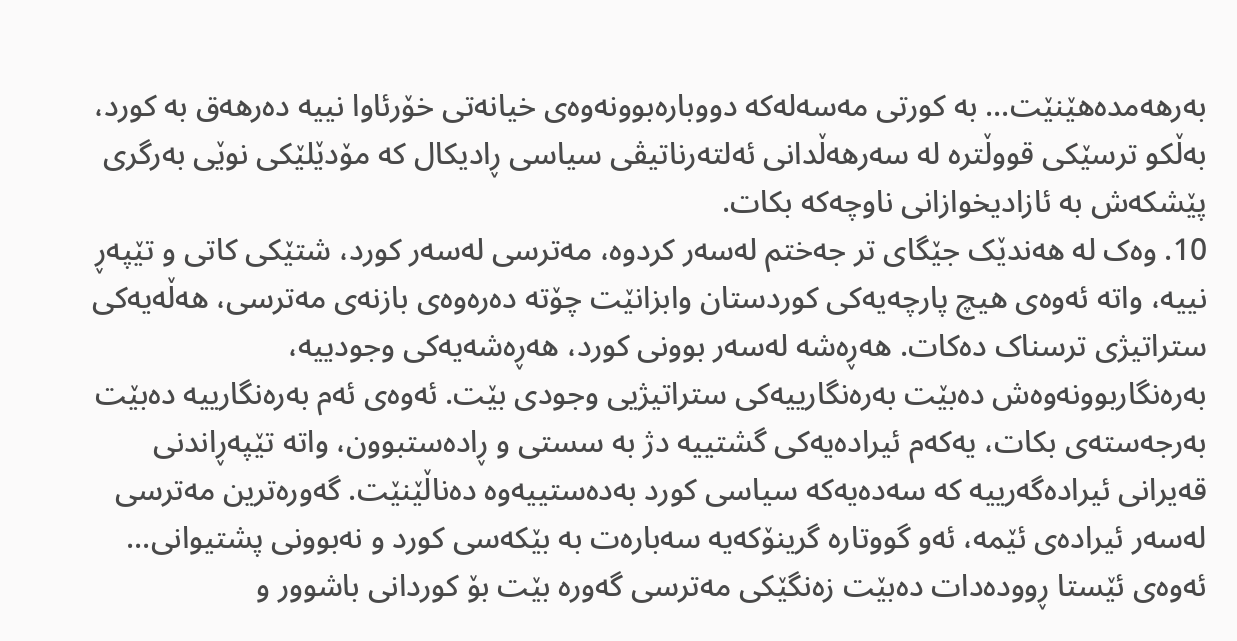بەرهەمدەهێنێت... بە کورتی مەسەلەکە دووبارەبوونەوەی خیانەتی خۆرئاوا نییە دەرهەق بە کورد، بەڵکو ترسێکی قووڵترە لە سەرهەڵدانی ئەلتەرناتیڤی سیاسی ڕادیکال کە مۆدێلێکی نوێی بەرگری پێشکەش بە ئازادیخوازانی ناوچەکە بکات.
10. وەک لە هەندێک جێگای تر جەختم لەسەر کردوە، مەترسی لەسەر کورد، شتێکی کاتی و تێپەڕ نییە، واتە ئەوەی هیچ پارچەیەکی کوردستان وابزانێت چۆتە دەرەوەی بازنەی مەترسی، هەڵەیەکی ستراتیژی ترسناک دەکات. هەڕەشە لەسەر بوونی کورد، هەڕەشەیەکی وجودییە، بەرەنگاربوونەوەش دەبێت بەرەنگارییەکی ستراتیژیی وجودی بێت. ئەوەی ئەم بەرەنگارییە دەبێت بەرجەستەی بکات، یەکەم ئیرادەیەکی گشتییە دژ بە سستی و ڕادەستبوون، واتە تێپەڕاندنی قەیرانی ئیرادەگەرییە کە سەدەیەکە سیاسی کورد بەدەستییەوە دەناڵێنێت. گەورەترین مەترسی لەسەر ئیرادەی ئێمە، ئەو گووتارە گرینۆکەیە سەبارەت بە بێکەسی کورد و نەبوونی پشتیوانی... ئەوەی ئێستا ڕوودەدات دەبێت زەنگێکی مەترسی گەورە بێت بۆ کوردانی باشوور و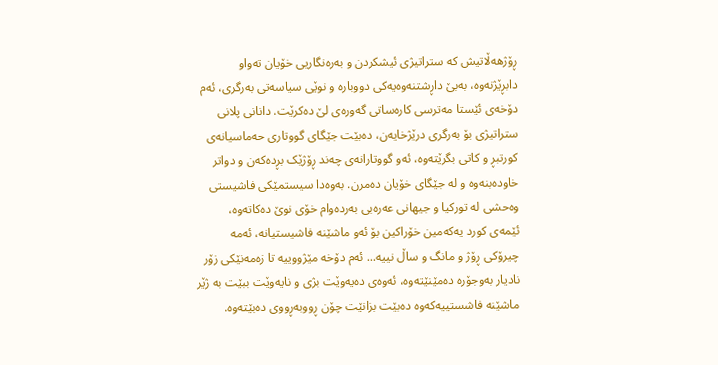ڕۆژهەڵاتیش کە ستراتیژی ئیشکردن و بەرەنگاریی خۆیان تەواو دابڕێژنەوە، بەبێ داڕشتنەوەیەکی دووبارە و نوێی سیاسەتی بەرگری، ئەم دۆخەی ئێستا مەترسی کارەساتی گەورەی لێ دەکرێت. دانانی پلانی ستراتیژی بۆ بەرگری درێژخایەن، دەبێت جێگای گووتاری حەماسیانەی کورتبڕ و کاتی بگرێتەوە، ئەو گووتارانەی چەند ڕۆژێک بڕدەکەن و دواتر خاودەبنەوە و لە جێگای خۆیان دەمرن. بەوەدا سیستمێکی فاشیستی وەحشی لە تورکیا و جیهانی عەرەبی بەردەوام خۆی نوێ دەکاتەوە، ئێمەی کورد یەکەمین خۆراکین بۆ ئەو ماشێنە فاشیستیانە، ئەمە چیرۆکی ڕۆژ و مانگ و ساڵ نییە... ئەم دۆخە مێژووییە تا زەمەنێکی زۆر نادیار بەوجۆرە دەمێنێتەوە، ئەوەی دەیەوێت بژی و نایەوێت ببێت بە ژێر ماشێنە فاشستییەکەوە دەبێت بزانێت چۆن ڕووبەڕووی دەبێتەوە.